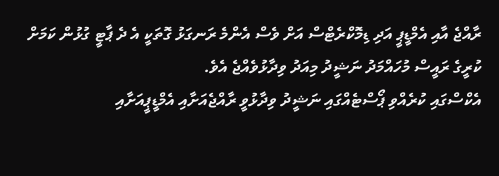ރާއްޖެ އާއި އެމްޑީޕީ އަދި ޑިމޮކްރެޓްސް އަށް ވެސް އެންމެ ރަނގަޅު ގޮތަކީ އެ ދެ ޕާޓީ ގުޅުން ކަމަށް ކުރީގެ ރައީސް މުހައްމަދު ނަޝީދު މިއަދު ވިދާޅުވެއްޖެ އެވެ.
އެކްސްގައި ކުރެއްވި ޕޯސްޓެއްގައި ނަޝީދު ވިދާޅުވީ ރާއްޖެއަށާއި އެމްޑީޕީއަށާއި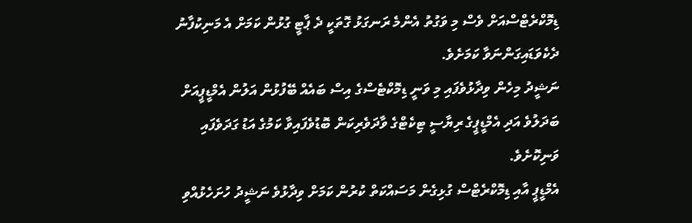ޑިމޮކްރެޓްސްއަށް ވެސް މި ވަގުތު އެންމެ ރަނގަޅު ގޮތަކީ ދެ ޕާޓީ ގުޅުން ކަމަށް އެ މަނިކުފާނު ދެކެވަޑައިގަންނަވާ ކަމަށެވެ.
ނަޝީދު މިހެން ވިދާޅުވެފައި މި ވަނީ ޑިމޮކްޓެސްގެ އިސް ބައެއް ބޭފުޅުން އަލުން އެމްޑީޕީއަށް ބަދަލުވެ އަދި އެމްޑީޕީގެ ރިޔާސީ ޓިކެޓްގެ ވާދަވެރިކަން ބޮޑުވެފައިވާ ކަމުގެ އަޑު ގަދަވެފައި ވަނިކޮށެވެ.
އެމްޑީޕީ އާއި ޑިމޮކްރެޓްސް ގުޅިގެން މަސައްކަތް ކުރުން ކަމަށް ވިދާޅުވެ ނަޝީދު ހުށަހެޅުއްވި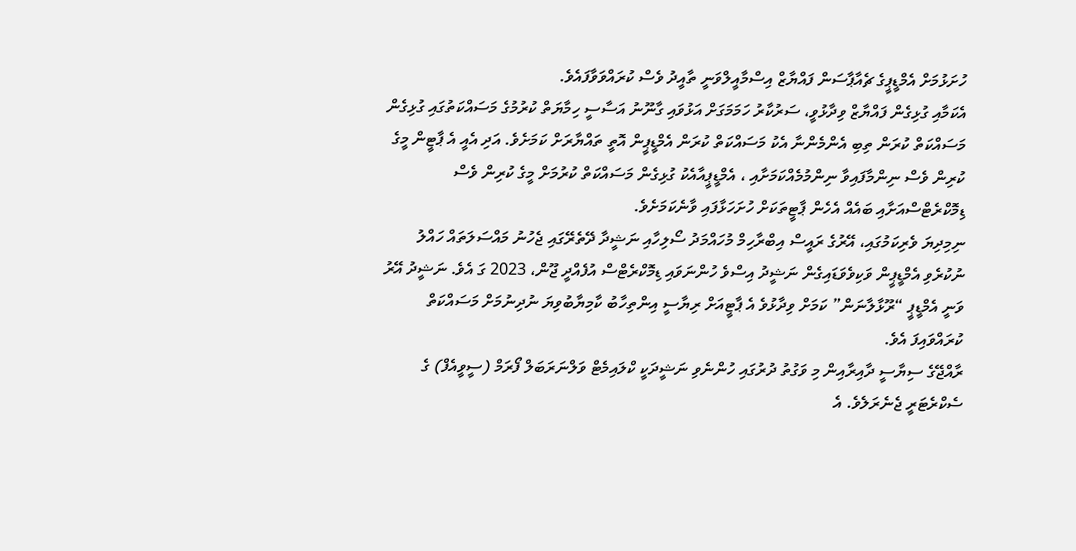ހުށަޅުމަށް އެމްޑީޕީގެ ޗެއާޕާސަން ފައްޔާޒް އިސްމާއީލްވަނީ ތާއީދު ވެސް ކުރައްވަވާފައެވެ.
އެކަމާއި ގުޅިގެން ފައްޔާޒް ވިދާޅުވީ، ސަރުކާރު ހަމަމަގަށް އަޅުވައި ގާނޫނު އަސާސީ ހިމާޔަތް ކުރުމުގެ މަސައްކަތުގައި ގުޅިގެން މަސައްކަތް ކުރަން ތިބި އެންމެންނާ އެކު މަސައްކަތް ކުރަން އެމްޑީޕީން އޮތީ ތައްޔާރަށް ކަމަށެވެ. އަދި އެއީ އެ ޕާޓީން މީގެ ކުރިން ވެސް ނިންމާފައިވާ ނިންމުމެއްކަމަށާއި ، އެމްޑީޕީއާއެކު ގުޅިގެން މަސައްކަތް ކުރުމަށް މީގެ ކުރިން ވެސް ޑިމޮކްރެޓްސްއަށާއި ބައެއް އެހެން ޕާޓީތަކަށް ހުށަހަޅާފައި ވާނެކަމަށެވެ.
ނިމިދިޔަ ވެރިކަމުގައި، އޭރުގެ ރައީސް އިބްރާހިމް މުހައްމަދު ސޯލިހާއި ނަޝީދާ ދޭތެރޭގައި ޖެހުނު މައްސަލަތައް ހައްލު ނުކުރެވި އެމްޑީޕީން ވަކިވެވަޑައިގެން ނަޝީދު އިސްވެ ހުންނަވައި ޑިމޮކްރެޓްސް އުފެއްދީ ޖޫން، 2023 ގަ އެވެ. ނަޝީދު އޭރު ވަނީ އެމްޑީޕީ “ރޫޅާލާނަން” ކަމަށް ވިދާޅުވެ އެ ޕާޓީއަށް ރިޔާސީ އިންތިހާބު ކާމިޔާބުވިޔަ ނުދިނުމަށް މަސައްކަތް ކުރައްވައިފަ އެވެ.
ރާއްޖޭގެ ސިޔާސީ ދާއިރާއިން މި ވަގުތު ދުރުގައި ހުންނެވި ނަޝީދަކީ ކްލައިމެޓް ވަލްނަރަބަލް ފޯރަމް (ސީވީއެފް) ގެ ސެކްރެޓަރީ ޖެނެރަލެވެ. އެ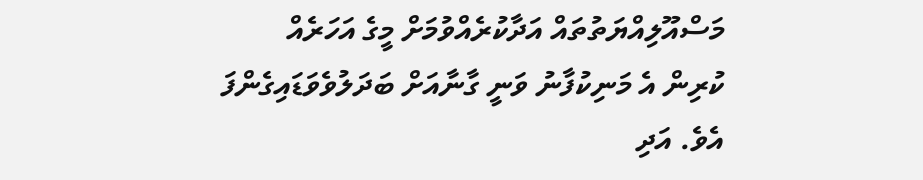މަސްއޫލިއްޔަތުތައް އަދާކުރެއްވުމަށް މީގެ އަހަރެއް ކުރިން އެ މަނިކުފާނު ވަނީ ގާނާއަށް ބަދަލުވެވަޑައިގެންފަ އެވެ. އަދި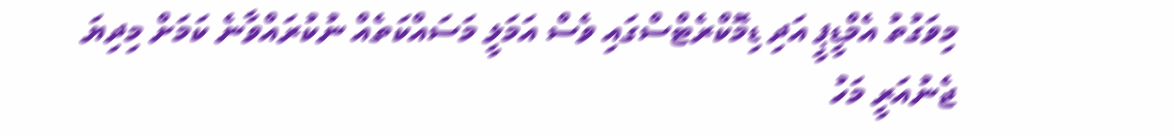މިވަގުތު އެމްޑީޕީ އަދި ޑިމޮކްރެޓްސްގައި ވެސް އަމަލީ މަސައްކަތެއް ނުކުރައްވާނެ ކަމަށް މިދިޔަ ޖެނުއަރީ މަހު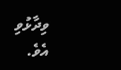ވިދާޅުވި އެވެ.